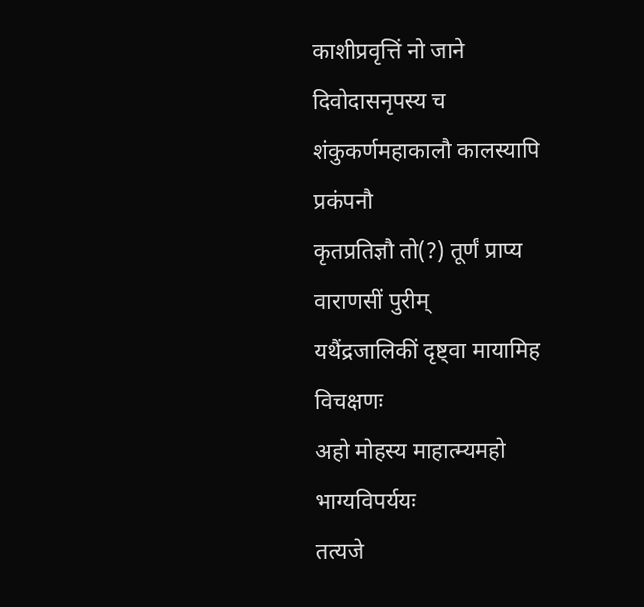काशीप्रवृत्तिं नो जाने दिवोदासनृपस्य च
शंकुकर्णमहाकालौ कालस्यापि प्रकंपनौ
कृतप्रतिज्ञौ तो(?) तूर्णं प्राप्य वाराणसीं पुरीम्
यथैंद्रजालिकीं दृष्ट्वा मायामिह विचक्षणः
अहो मोहस्य माहात्म्यमहो भाग्यविपर्ययः
तत्यजे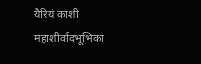यैरियं काशी महाशीर्वादभूभिका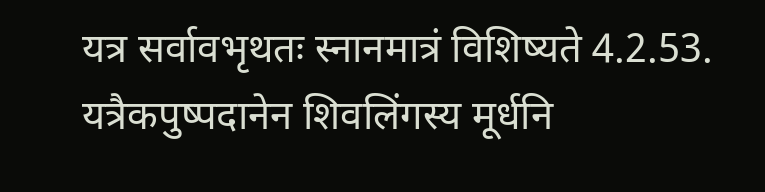यत्र सर्वावभृथतः स्नानमात्रं विशिष्यते 4.2.53.
यत्रैकपुष्पदानेन शिवलिंगस्य मूर्धनि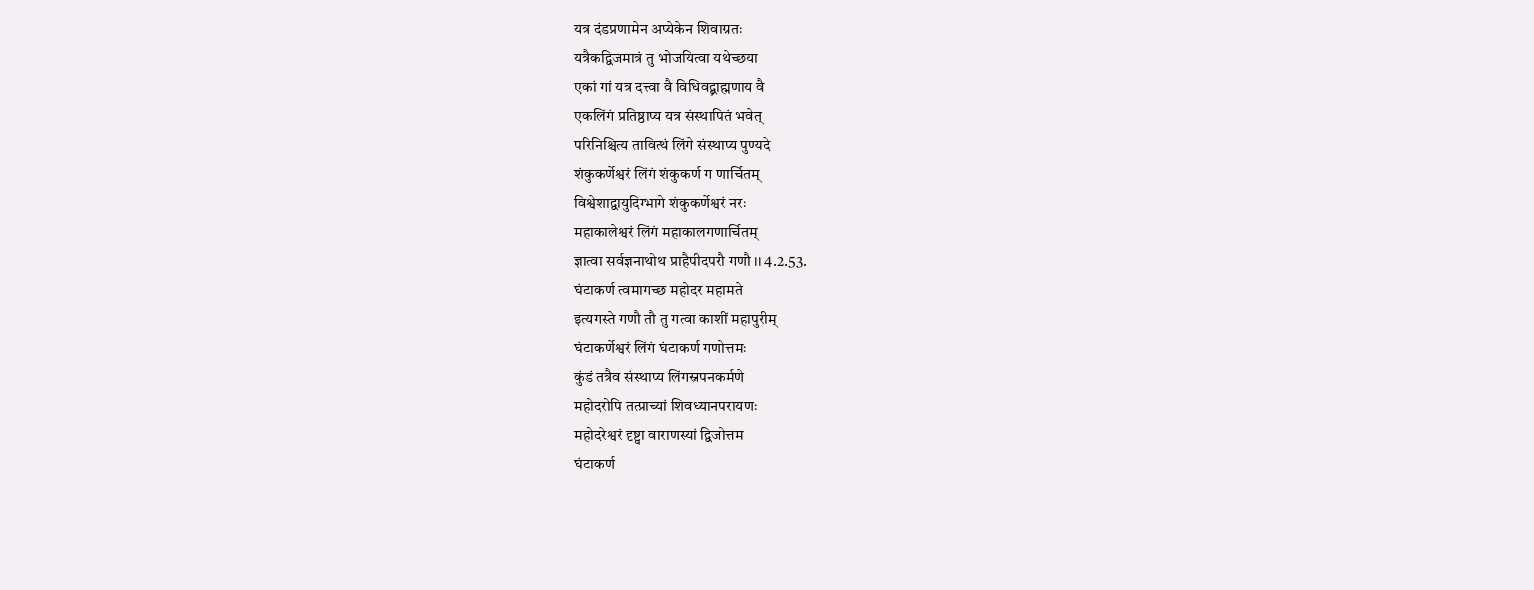यत्र दंडप्रणामेन अप्येकेन शिवाग्रतः
यत्रैकद्विजमात्रं तु भोजयित्वा यथेच्छया
एकां गां यत्र दत्त्वा वै विधिवद्ब्राह्मणाय वै
एकलिंगं प्रतिष्ठाप्य यत्र संस्थापितं भवेत्
परिनिश्चित्य तावित्थं लिंगे संस्थाप्य पुण्यदे
शंकुकर्णेश्वरं लिंगं शंकुकर्ण ग णार्चितम्
विश्वेशाद्वायुदिग्भागे शंकुकर्णेश्वरं नरः
महाकालेश्वरं लिंगं महाकालगणार्चितम्
ज्ञात्वा सर्वज्ञनाथोथ प्राहैपीदपरौ गणौ ।। 4.2.53.
घंटाकर्ण त्वमागच्छ महोदर महामते
इत्यगस्ते गणौ तौ तु गत्वा काशीं महापुरीम्
घंटाकर्णेश्वरं लिंगं घंटाकर्ण गणोत्तमः
कुंडं तत्रैव संस्थाप्य लिंगस्नपनकर्मणे
महोदरोपि तत्प्राच्यां शिवध्यानपरायणः
महोदरेश्वरं दृष्ट्वा वाराणस्यां द्विजोत्तम
घंटाकर्ण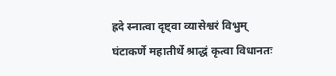ह्रदे स्नात्वा दृष्ट्वा व्यासेश्वरं विभुम्
घंटाकर्णे महातीर्थे श्राद्धं कृत्वा विधानतः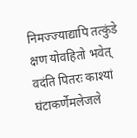निमज्ज्याद्यापि तत्कुंडे क्षण योवहितो भवेत्
वदंति पितरः काश्यां घंटाकर्णेमलेजले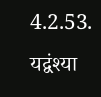4.2.53.
यद्वंश्या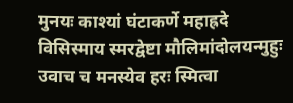मुनयः काश्यां घंटाकर्णे महाह्रदे
विसिस्माय स्मरद्वेष्टा मौलिमांदोलयन्मुहुः
उवाच च मनस्येव हरः स्मित्वा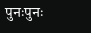पुनःपुनः